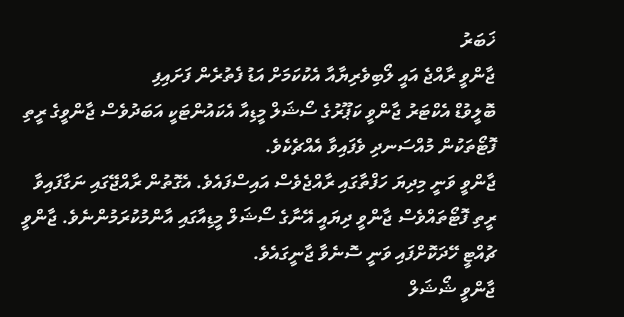ޚަބަރު
ޖާންވީ ރާއްޖެ އައީ ލޯބިވެރިޔާއާ އެކުކަމަށް އަޑު ފެތުރެން ފަށައިފި
ބޮލީވުޑް އެކްޓަރު ޖާންވީ ކަޕޫރުގެ ސޯޝަލް މީޑިއާ އެކައުންޓަކީ އަބަދުވެސް ޖާންވީގެ ރީތި ފޮޓޯތަކުން މުއްސަނދި ވެފައިވާ އެއްޗެކެވެ.
ޖާންވީ ވަނީ މިދިޔަ ހަފްތާގައި ރާއްޖެވެސް އައިސްފައެވެ. އެގޮތުން ރާއްޖޭގައި ނަގާފައިވާ ރީތި ފޮޓޯތައްވެސް ޖާންވީ ދިޔައީ އޭނާގެ ސޯޝަލް މީޑިއާގައި އާންމުކުރަމުންނެވެ. ޖާންވީ ޗުއްޓީ ހޭދަކޮށްފައި ވަނީ ސޮނެވާ ޖާނީގައެވެ.
ޖާންވީ ޝޯޝަލް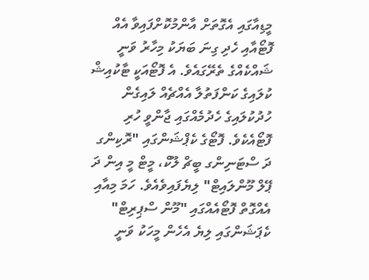މީޑިއާގައި އެގޮތަށް އާންމުކޮށްފައިވާ އެއް ފޮޓޯއާއި ހެދި ގިނަ ބަޔަކު މިހާރު ވަނީ ޝައްކެއްގެ ތެރޭގައެވެ. އެ ފޮޓޯއަކީ ޓާކުއިޝް ކުލައިގެ ކަންފަތުލާ އެއްޗެއް ލައިގެން ހުދުކުލައިގެ ހެދުމެއްގައި ޖާންވީ ހުރި ފޮޓޯއެކެވެ. ފޮޓޯގެ ކެޕްޝަންގައި "ރޮކިންގ ދަ ސްޓަނިންގ ބީޗް ލޫކް، މީޓް މީ އިން ދަ ޕޭލް މޫންލައިޓް" ލިޔެފައިވެއެވެ. ހަމަ މިއާއި އެއްގޮތް ފޮޓޯއެއްގައި "މޫން ސްޕިރިޓް" ކެޕަޝަންގައި ލިޔެ އެހެން މީހަކު ވަނީ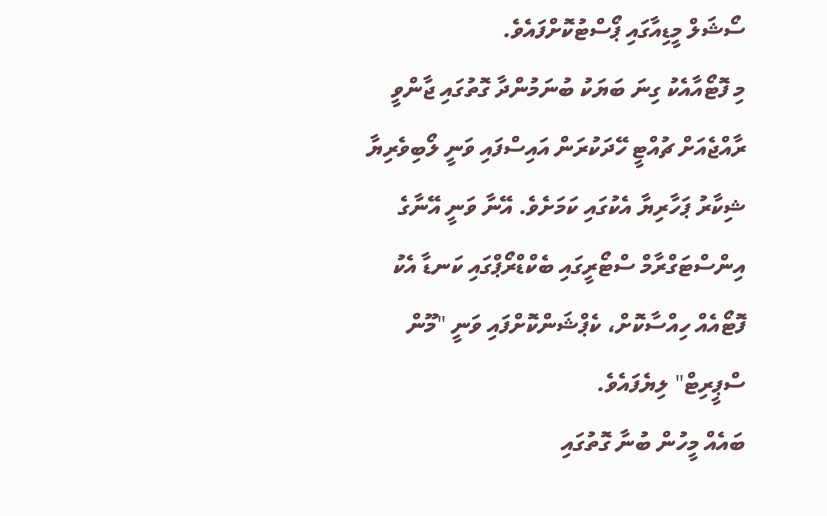ސޯޝަލް މީޑިއާގައި ޕޯސްޓުކޮށްފައެވެ.
މި ފޮޓޯއާއެކު ގިނަ ބަޔަކު ބުނަމުންދާ ގޮތުގައި ޖާންވީ ރާއްޖެއަށް ޗުއްޓީ ހޭދަކުރަން އައިސްފައި ވަނީ ލޯބިވެރިޔާ ޝިކާރު ޕަހާރިޔާ އެކުގައި ކަމަށެވެ. އޭނާ ވަނީ އޭނާގެ އިންސްޓަގްރާމް ސްޓޯރީގައި ބެކްޑްރޯޕްގައި ކަނޑާ އެކު ފޮޓޯއެއް ހިއްސާކޮށް، ކެޕްޝަންކޮށްފައި ވަނީ "މޫން ސްޕީރިޓް" ލިޔެފައެވެ.
ބައެއް މީހުން ބުނާ ގޮތުގައި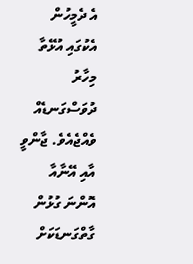އެ ދެމީހުން އެކުގައި އުޅޭތާ މިހާރު ދުވަސްގަނޑެއް ވެއްޖެއެވެ. ޖާންވީ އާއި އޭނާއާ އޮންނަ ގުޅުން ގާތްގަނޑަކަށް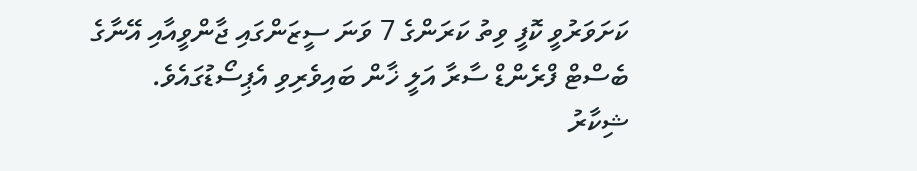ކަށަވަރުވީ ކޮފީ ވިތު ކަރަންގެ 7 ވަނަ ސީޒަންގައި ޖާންވީއާއި އޭނާގެ ބެސްޓް ފްރެންޑް ސާރާ އަލީ ޚާން ބައިވެރިވި އެޕިސޯޑުގައެވެ.
ޝިކާރު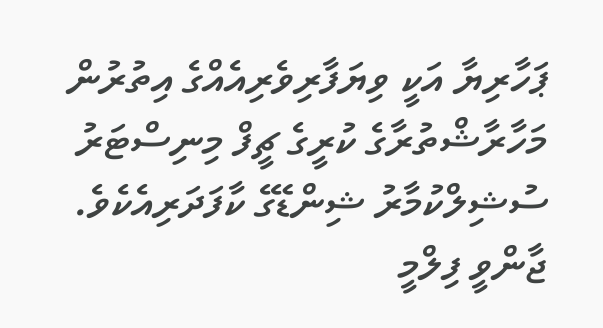ޕަހާރިޔާ އަކީ ވިޔަފާރިވެރިއެއްގެ އިތުރުން މަހާރާޝްތުރާގެ ކުރީގެ ޗީފް މިނިސްޓަރު ސުޝިލްކުމާރު ޝިންޑޭގެ ކާފަދަރިއެކެވެ. ޖާންވީ ފިލްމީ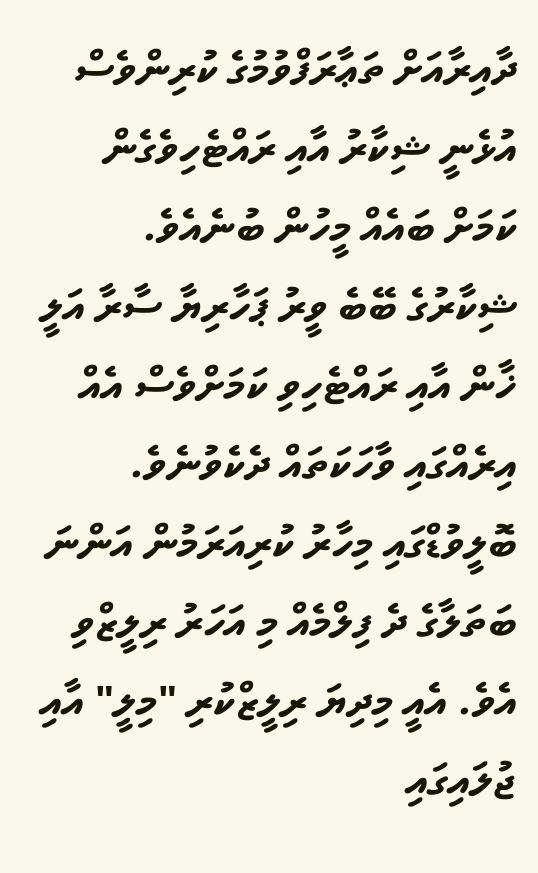ދާއިރާއަށް ތަޢާރަފްވުމުގެ ކުރިންވެސް އުޅެނީ ޝިކާރު އާއި ރައްޓެހިވެގެން ކަމަށް ބައެއް މީހުން ބުނެއެވެ. ޝިކާރުގެ ބޭބެ ވީރު ޕަހާރިޔާ ސާރާ އަލީ ޚާން އާއި ރައްޓެހިވި ކަމަށްވެސް އެއް އިރެއްގައި ވާހަކަތައް ދެކެވުނެވެ.
ބޮލީވުޑްގައި މިހާރު ކުރިއަރަމުން އަންނަ ބަތަލާގެ ދެ ފިލްމެއް މި އަހަރު ރިލީޒްވި އެވެ. އެއީ މިދިޔަ ރިލީޒްކުރި "މިލީ" އާއި ޖުލައިގައި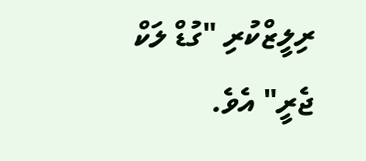ރިލީޒްކުރި "ގުޑް ލަކް ޖެރީ" އެވެ.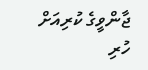ޖާންވީގެ ކުރިއަށް ހުރި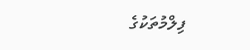ފިލްމުތަކުގެ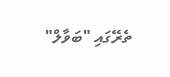ތެރޭގައި "ބަވާލް"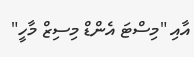އާއި "މިސްޓަ އެންޑް މިސިޒް މާހީ"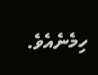ހިމެނެއެވެ.